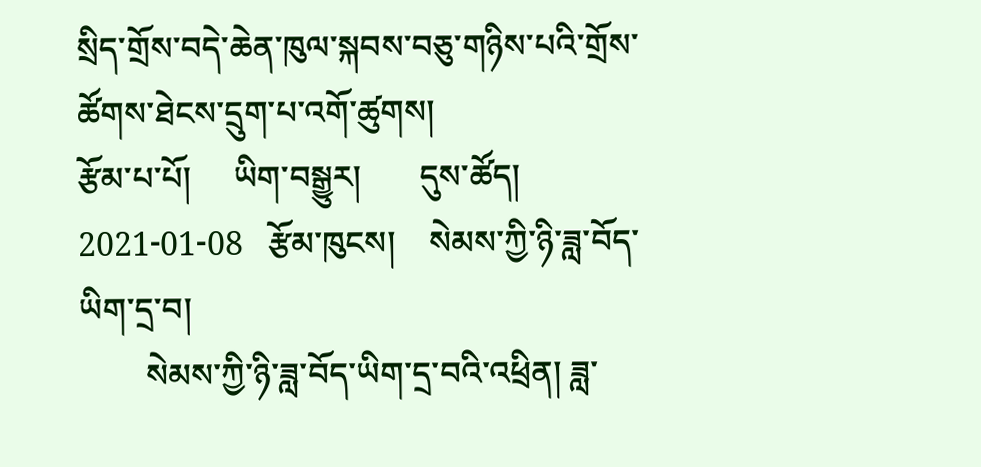སྲིད་གྲོས་བདེ་ཆེན་ཁུལ་སྐབས་བཅུ་གཉིས་པའི་གྲོས་ཚོགས་ཐེངས་དྲུག་པ་འགོ་ཚུགས།
རྩོམ་པ་པོ།     ཡིག་བསྒྱུར།       དུས་ཚོད།   2021-01-08   རྩོམ་ཁུངས།    སེམས་ཀྱི་ཉི་ཟླ་བོད་ཡིག་དྲ་བ།
        སེམས་ཀྱི་ཉི་ཟླ་བོད་ཡིག་དྲ་བའི་འཕྲིན། ཟླ་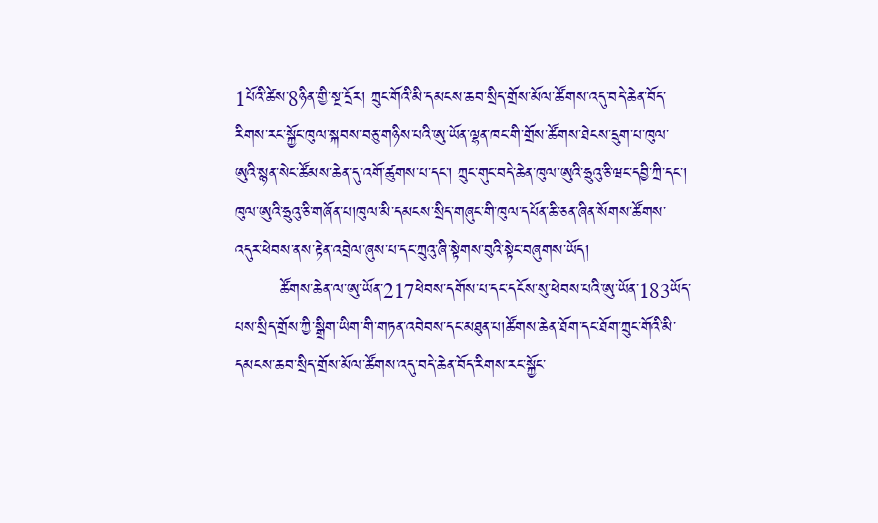1པོའི་ཚེས་8ཉིན་གྱི་སྔ་དྲོར། ཀྲུང་གོའི་མི་དམངས་ཆབ་སྲིད་གྲོས་མོལ་ཚོགས་འདུ་བདེ་ཆེན་བོད་རིགས་རང་སྐྱོང་ཁུལ་སྐབས་བཅུ་གཉིས་པའི་ཨུ་ཡོན་ལྷན་ཁང་གི་གྲོས་ཚོགས་ཐེངས་དྲུག་པ་ཁུལ་ཨུའི་སྙན་སེང་ཚོམས་ཆེན་དུ་འགོ་ཚུགས་པ་དང་། ཀྲུང་གུང་བདེ་ཆེན་ཁུལ་ཨུའི་ཧྲུའུ་ཅི་ཝང་དབྱི་ཀྲི་དང་།  ཁུལ་ཨུའི་ཧྲུའུ་ཅི་གཞོན་པ།ཁུལ་མི་དམངས་སྲིད་གཞུང་གི་ཁུལ་དཔོན་ཆི་ཅན་ཞིན་སོགས་ཚོགས་འདུར་ཕེབས་ནས་རྟེན་འབྲེལ་ཞུས་པ་དང་ཀྲུའུ་ཞི་སྟེགས་བུའི་སྟེང་བཞུགས་ཡོད།
        ཚོགས་ཆེན་ལ་ཨུ་ཡོན་217ཕེབས་དགོས་པ་དང་དངོས་སུ་ཕེབས་པའི་ཨུ་ཡོན་183ཡོད་པས་སྲིད་གྲོས་ཀྱི་སྒྲིག་ཡིག་གི་གཏན་འབེབས་དང་མཐུན་པ།ཚོགས་ཆེན་ཐོག་དང་ཐོག་ཀྲུང་གོའི་མི་དམངས་ཆབ་སྲིད་གྲོས་མོལ་ཚོགས་འདུ་བདེ་ཆེན་བོད་རིགས་རང་སྐྱོང་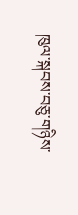ཁུལ་སྐབས་བཅུ་གཉིས་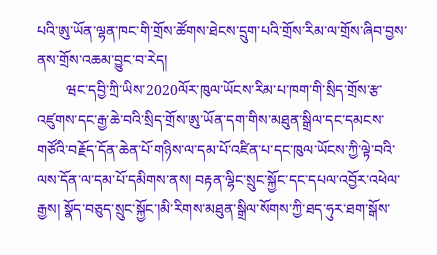པའི་ཨུ་ཡོན་ལྷན་ཁང་གི་གྲོས་ཚོགས་ཐེངས་དྲུག་པའི་གྲོས་རིམ་ལ་གྲོས་ཞིབ་བྱས་ནས་གྲོས་འཆམ་བྱུང་བ་རེད།
        ཝང་དབྱི་ཀྲི་ཡིས་2020ལོར་ཁུལ་ཡོངས་རིམ་པ་ཁག་གི་སྲིད་གྲོས་རྩ་འཛུགས་དང་རྒྱ་ཆེ་བའི་སྲིད་གྲོས་ཨུ་ཡོན་དག་གིས་མཐུན་སྒྲིལ་དང་དམངས་གཙོའི་བརྗོད་དོན་ཆེན་པོ་གཉིས་ལ་དམ་པོ་འཛིན་པ་དང་ཁུལ་ཡོངས་ཀྱི་ལྟེ་བའི་ལས་དོན་ལ་དམ་པོ་དམིགས་ནས། བརྟན་ལྷིང་སྲུང་སྐྱོང་དང་དཔལ་འབྱོར་འཕེལ་རྒྱས། སྣོད་བཅུད་སྲུང་སྐྱོང་།མི་རིགས་མཐུན་སྒྲིལ་སོགས་ཀྱི་ཐད་ཧུར་ཐག་སྒོས་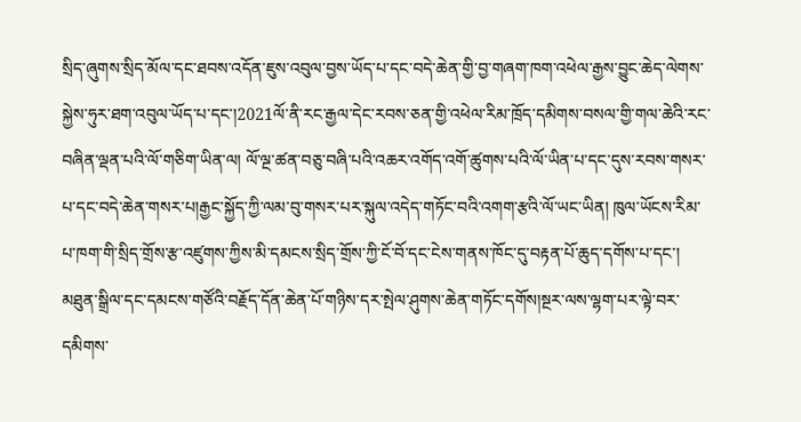སྲིད་ཞུགས་སྲིད་མོལ་དང་ཐབས་འདོན་ཇུས་འབུལ་བྱས་ཡོད་པ་དང་བདེ་ཆེན་གྱི་བྱ་གཞག་ཁག་འཕེལ་རྒྱས་བྱུང་ཆེད་ལེགས་སྐྱེས་ཧུར་ཐག་འབུལ་ཡོད་པ་དང་།2021ལོ་ནི་རང་རྒྱལ་དེང་རབས་ཅན་གྱི་འཕེལ་རིམ་ཁྲོད་དམིགས་བསལ་གྱི་གལ་ཆེའི་རང་བཞིན་ལྡན་པའི་ལོ་གཅིག་ཡིན་ལ། ལོ་ལྔ་ཚན་བཅུ་བཞི་པའི་འཆར་འགོད་འགོ་ཚུགས་པའི་ལོ་ཡིན་པ་དང་དུས་རབས་གསར་པ་དང་བདེ་ཆེན་གསར་པ།རྒྱང་སྐྱོད་ཀྱི་ལམ་བུ་གསར་པར་སྐུལ་འདེད་གཏོང་བའི་འགག་རྩའི་ལོ་ཡང་ཡིན། ཁུལ་ཡོངས་རིམ་པ་ཁག་གི་སྲིད་གྲོས་རྩ་འཛུགས་ཀྱིས་མི་དམངས་སྲིད་གྲོས་ཀྱི་ངོ་བོ་དང་ངེས་གནས་ཁོང་དུ་བརྟན་པོ་ཆུད་དགོས་པ་དང་།  མཐུན་སྒྲིལ་དང་དམངས་གཙོའི་བརྗོད་དོན་ཆེན་པོ་གཉིས་དར་སྤེལ་ཤུགས་ཆེན་གཏོང་དགོས།སྔར་ལས་ལྷག་པར་ལྟེ་བར་དམིགས་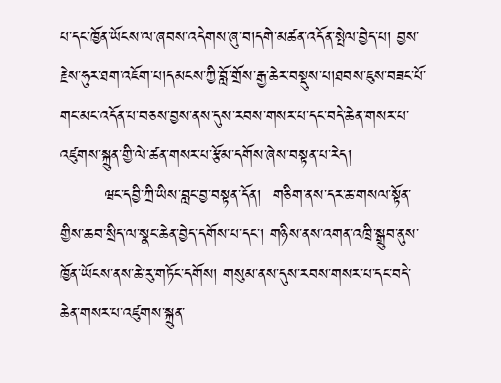པ་དང་ཁྱོན་ཡོངས་ལ་ཞབས་འདེགས་ཞུ་བ།དགེ་མཚན་འདོན་སྤེལ་བྱེད་པ། བྱས་རྗེས་ཧུར་ཐག་འཇོག་པ།དམངས་ཀྱི་བློ་གྲོས་རྒྱ་ཆེར་བསྡུས་པ།ཐབས་ཇུས་བཟང་པོ་གང་མང་འདོན་པ་བཅས་བྱས་ནས་དུས་རབས་གསར་པ་དང་བདེ་ཆེན་གསར་པ་འཛུགས་སྐྲུན་གྱི་ལེ་ཚན་གསར་པ་རྩོམ་དགོས་ཞེས་བསྟན་པ་རེད།
        ཝང་དབྱི་ཀྲི་ཡིས་བླང་བྱ་བསྟན་དོན།  གཅིག་ནས་དར་ཆ་གསལ་སྟོན་གྱིས་ཆབ་སྲིད་ལ་སྣང་ཆེན་བྱེད་དགོས་པ་དང་། གཉིས་ནས་འགན་འཁྲི་སྒྲུབ་ནུས་ཁྱོན་ཡོངས་ནས་ཆེ་རུ་གཏོང་དགོས། གསུམ་ནས་དུས་རབས་གསར་པ་དང་བདེ་ཆེན་གསར་པ་འཛུགས་སྐྲུན་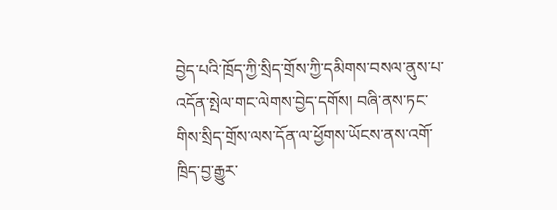བྱེད་པའི་ཁྲོད་ཀྱི་སྲིད་གྲོས་ཀྱི་དམིགས་བསལ་ནུས་པ་འདོན་སྤེལ་གང་ལེགས་བྱེད་དགོས། བཞི་ནས་ཏང་གིས་སྲིད་གྲོས་ལས་དོན་ལ་ཕྱོགས་ཡོངས་ནས་འགོ་ཁྲིད་བྱ་རྒྱུར་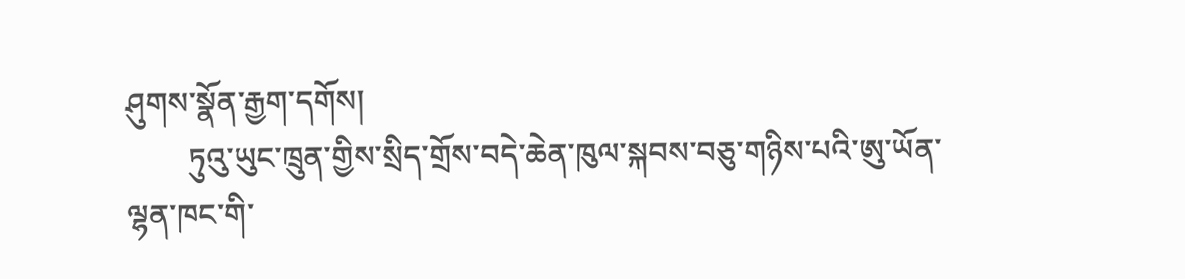ཤུགས་སྣོན་རྒྱག་དགོས།
        ཏུའུ་ཡུང་ཁྲུན་གྱིས་སྲིད་གྲོས་བདེ་ཆེན་ཁུལ་སྐབས་བཅུ་གཉིས་པའི་ཨུ་ཡོན་ལྷན་ཁང་གི་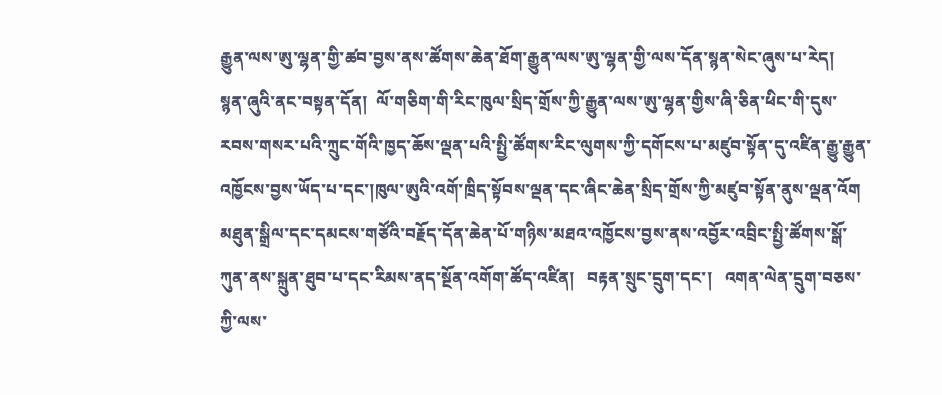རྒྱུན་ལས་ཨུ་ལྷན་གྱི་ཚབ་བྱས་ནས་ཚོགས་ཆེན་ཐོག་རྒྱུན་ལས་ཨུ་ལྷན་གྱི་ལས་དོན་སྙན་སེང་ཞུས་པ་རེད།   སྙན་ཞུའི་ནང་བསྟན་དོན།  ལོ་གཅིག་གི་རིང་ཁུལ་སྲིད་གྲོས་ཀྱི་རྒྱུན་ལས་ཨུ་ལྷན་གྱིས་ཞི་ཅིན་ཕིང་གི་དུས་རབས་གསར་པའི་ཀྲུང་གོའི་ཁྱད་ཆོས་ལྡན་པའི་སྤྱི་ཚོགས་རིང་ལུགས་ཀྱི་དགོངས་པ་མཛུབ་སྟོན་དུ་འཛིན་རྒྱུ་རྒྱུན་འཁྱོངས་བྱས་ཡོད་པ་དང་།ཁུལ་ཨུའི་འགོ་ཁྲིད་སྟོབས་ལྡན་དང་ཞིང་ཆེན་སྲིད་གྲོས་ཀྱི་མཛུབ་སྟོན་ནུས་ལྡན་འོག       མཐུན་སྒྲིལ་དང་དམངས་གཙོའི་བརྗོད་དོན་ཆེན་པོ་གཉིས་མཐའ་འཁྱོངས་བྱས་ནས་འབྱོར་འབྲིང་སྤྱི་ཚོགས་སྒོ་ཀུན་ནས་སྐྲུན་ཐུབ་པ་དང་རིམས་ནད་སྔོན་འགོག་ཚོད་འཛིན།   བརྟན་སྲུང་དྲུག་དང་།   འགན་ལེན་དྲུག་བཅས་ཀྱི་ལས་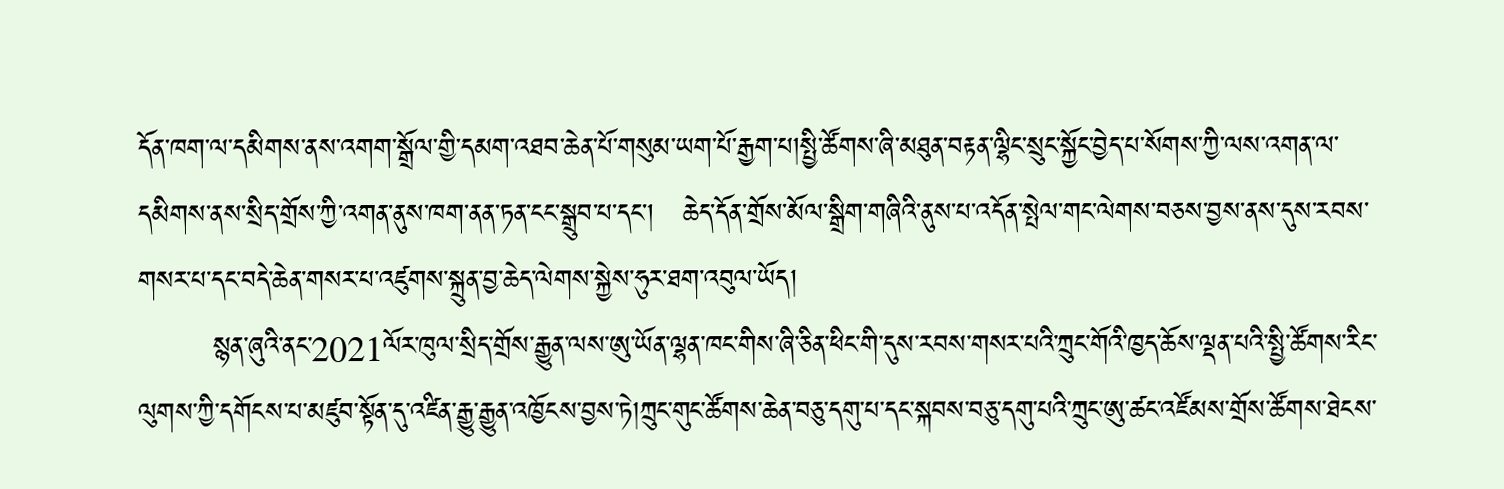དོན་ཁག་ལ་དམིགས་ནས་འགག་སྒྲོལ་གྱི་དམག་འཐབ་ཆེན་པོ་གསུམ་ཡག་པོ་རྒྱག་པ།སྤྱི་ཚོགས་ཞི་མཐུན་བརྟན་ལྷིང་སྲུང་སྐྱོང་བྱེད་པ་སོགས་ཀྱི་ལས་འགན་ལ་དམིགས་ནས་སྲིད་གྲོས་ཀྱི་འགན་ནུས་ཁག་ནན་ཏན་ངང་སྒྲུབ་པ་དང་།   ཆེད་དོན་གྲོས་མོལ་སྒྲིག་གཞིའི་ནུས་པ་འདོན་སྤེལ་གང་ལེགས་བཅས་བྱས་ནས་དུས་རབས་གསར་པ་དང་བདེ་ཆེན་གསར་པ་འཛུགས་སྐྲུན་བྱ་ཆེད་ལེགས་སྐྱེས་ཧུར་ཐག་འབུལ་ཡོད།
        སྙན་ཞུའི་ནང་2021ལོར་ཁུལ་སྲིད་གྲོས་རྒྱུན་ལས་ཨུ་ཡོན་ལྷན་ཁང་གིས་ཞི་ཅིན་ཕིང་གི་དུས་རབས་གསར་པའི་ཀྲུང་གོའི་ཁྱད་ཆོས་ལྡན་པའི་སྤྱི་ཚོགས་རིང་ལུགས་ཀྱི་དགོངས་པ་མཛུབ་སྟོན་དུ་འཛིན་རྒྱུ་རྒྱུན་འཁྱོངས་བྱས་ཏེ།ཀྲུང་གུང་ཚོགས་ཆེན་བཅུ་དགུ་པ་དང་སྐབས་བཅུ་དགུ་པའི་ཀྲུང་ཨུ་ཚང་འཛོམས་གྲོས་ཚོགས་ཐེངས་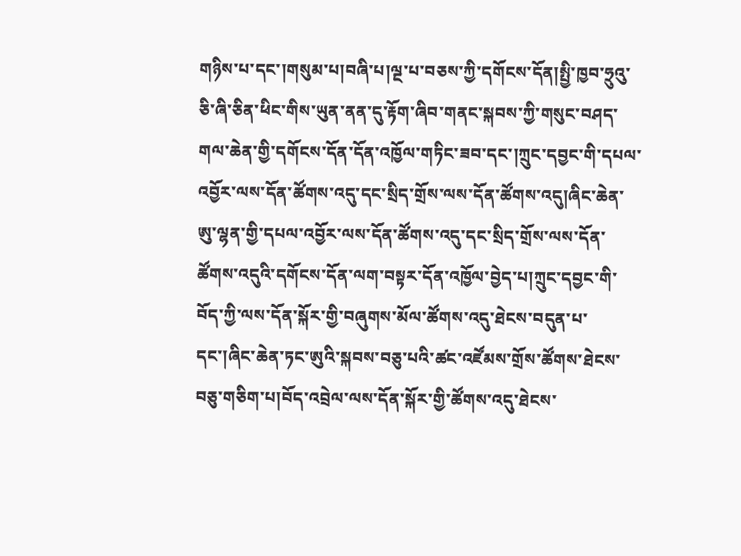གཉིས་པ་དང་།གསུམ་པ།བཞི་པ།ལྔ་པ་བཅས་ཀྱི་དགོངས་དོན།སྤྱི་ཁྱབ་ཧྲུའུ་ཅི་ཞི་ཅིན་ཕིང་གིས་ཡུན་ནན་དུ་རྟོག་ཞིབ་གནང་སྐབས་ཀྱི་གསུང་བཤད་གལ་ཆེན་གྱི་དགོངས་དོན་དོན་འཁྱོལ་གཏིང་ཟབ་དང་།ཀྲུང་དབྱང་གི་དཔལ་འབྱོར་ལས་དོན་ཚོགས་འདུ་དང་སྲིད་གྲོས་ལས་དོན་ཚོགས་འདུ།ཞིང་ཆེན་ཨུ་ལྷན་གྱི་དཔལ་འབྱོར་ལས་དོན་ཚོགས་འདུ་དང་སྲིད་གྲོས་ལས་དོན་ཚོགས་འདུའི་དགོངས་དོན་ལག་བསྟར་དོན་འཁྱོལ་བྱེད་པ།ཀྲུང་དབྱང་གི་བོད་ཀྱི་ལས་དོན་སྐོར་གྱི་བཞུགས་མོལ་ཚོགས་འདུ་ཐེངས་བདུན་པ་དང་།ཞིང་ཆེན་ཏང་ཨུའི་སྐབས་བཅུ་པའི་ཚང་འཛོམས་གྲོས་ཚོགས་ཐེངས་བཅུ་གཅིག་པ།བོད་འབྲེལ་ལས་དོན་སྐོར་གྱི་ཚོགས་འདུ་ཐེངས་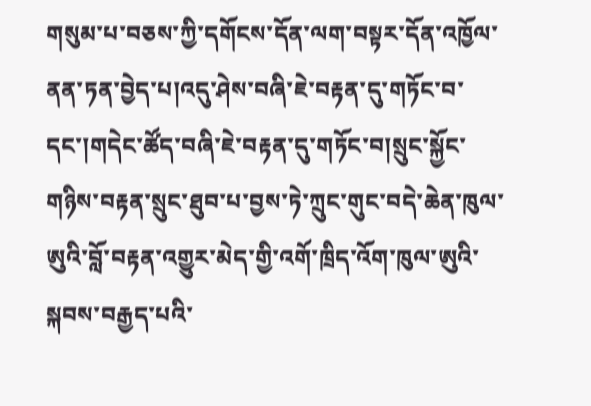གསུམ་པ་བཅས་ཀྱི་དགོངས་དོན་ལག་བསྟར་དོན་འཁྱོལ་ནན་ཏན་བྱེད་པ།འདུ་ཤེས་བཞི་ཇེ་བརྟན་དུ་གཏོང་བ་དང་།གདེང་ཚོད་བཞི་ཇེ་བརྟན་དུ་གཏོང་བ།སྲུང་སྐྱོང་གཉིས་བརྟན་སྲུང་ཐུབ་པ་བྱས་ཏེ་ཀྲུང་གུང་བདེ་ཆེན་ཁུལ་ཨུའི་བློ་བརྟན་འགྱུར་མེད་གྱི་འགོ་ཁྲིད་འོག་ཁུལ་ཨུའི་སྐབས་བརྒྱད་པའི་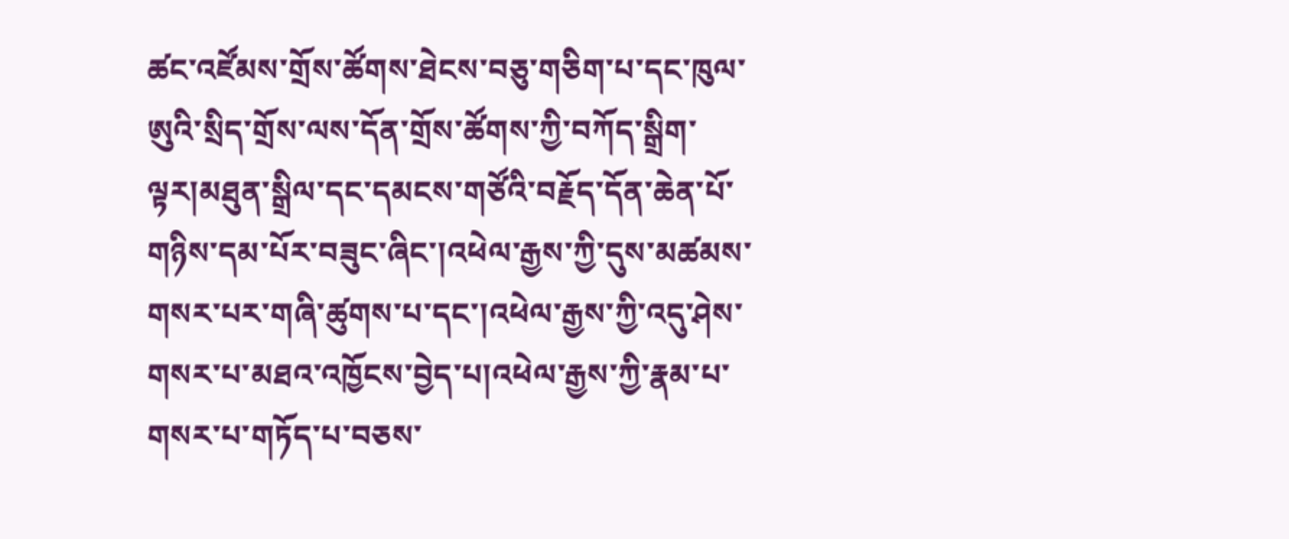ཚང་འཛོམས་གྲོས་ཚོགས་ཐེངས་བཅུ་གཅིག་པ་དང་ཁུལ་ཨུའི་སྲིད་གྲོས་ལས་དོན་གྲོས་ཚོགས་ཀྱི་བཀོད་སྒྲིག་ལྟར།མཐུན་སྒྲིལ་དང་དམངས་གཙོའི་བརྗོད་དོན་ཆེན་པོ་གཉིས་དམ་པོར་བཟུང་ཞིང་།འཕེལ་རྒྱས་ཀྱི་དུས་མཚམས་གསར་པར་གཞི་ཚུགས་པ་དང་།འཕེལ་རྒྱས་ཀྱི་འདུ་ཤེས་གསར་པ་མཐའ་འཁྱོངས་བྱེད་པ།འཕེལ་རྒྱས་ཀྱི་རྣམ་པ་གསར་པ་གཏོད་པ་བཅས་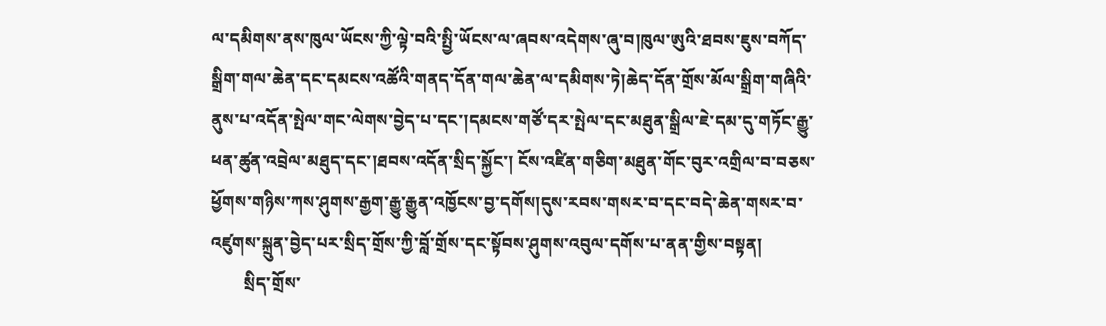ལ་དམིགས་ནས་ཁུལ་ཡོངས་ཀྱི་ལྟེ་བའི་སྤྱི་ཡོངས་ལ་ཞབས་འདེགས་ཞུ་བ།ཁུལ་ཨུའི་ཐབས་ཇུས་བཀོད་སྒྲིག་གལ་ཆེན་དང་དམངས་འཚོའི་གནད་དོན་གལ་ཆེན་ལ་དམིགས་ཏེ།ཆེད་དོན་གྲོས་མོལ་སྒྲིག་གཞིའི་ནུས་པ་འདོན་སྤེལ་གང་ལེགས་བྱེད་པ་དང་།དམངས་གཙོ་དར་སྤེལ་དང་མཐུན་སྒྲིལ་ཇེ་དམ་དུ་གཏོང་རྒྱུ་ཕན་ཚུན་འབྲེལ་མཐུད་དང་།ཐབས་འདོན་སྲིད་སྐྱོང་། ངོས་འཛིན་གཅིག་མཐུན་གོང་བུར་འགྲིལ་བ་བཅས་ཕྱོགས་གཉིས་ཀས་ཤུགས་རྒྱག་རྒྱུ་རྒྱུན་འཁྱོངས་བྱ་དགོས།དུས་རབས་གསར་བ་དང་བདེ་ཆེན་གསར་བ་འཛུགས་སྐྲུན་བྱེད་པར་སྲིད་གྲོས་ཀྱི་བློ་གྲོས་དང་སྟོབས་ཤུགས་འབུལ་དགོས་པ་ནན་གྱིས་བསྟན།
        སྲིད་གྲོས་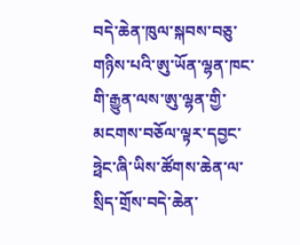བདེ་ཆེན་ཁུལ་སྐབས་བཅུ་གཉིས་པའི་ཨུ་ཡོན་ལྷན་ཁང་གི་རྒྱུན་ལས་ཨུ་ལྷན་གྱི་མངགས་བཅོལ་ལྟར་དབྱང་ཧྥེང་ཞི་ཡིས་ཚོགས་ཆེན་ལ་སྲིད་གྲོས་བདེ་ཆེན་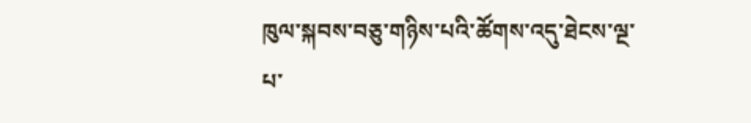ཁུལ་སྐབས་བཅུ་གཉིས་པའི་ཚོགས་འདུ་ཐེངས་ལྔ་པ་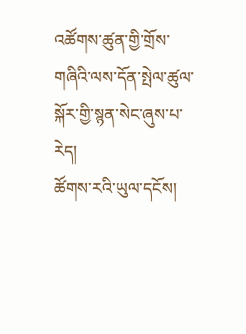འཚོགས་ཚུན་གྱི་གྲོས་གཞིའི་ལས་དོན་སྤེལ་ཚུལ་སྐོར་གྱི་སྙན་སེང་ཞུས་པ་རེད།
ཚོགས་རའི་ཡུལ་དངོས།